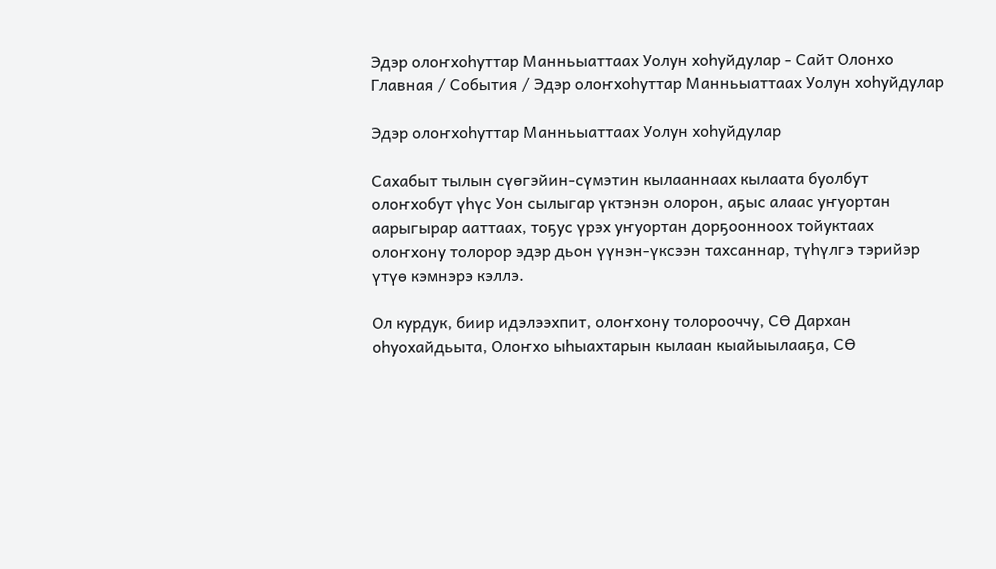Эдэр олоҥхоһуттар Манньыаттаах Уолун хоһуйдулар - Сайт Олонхо
Главная / События / Эдэр олоҥхоһуттар Манньыаттаах Уолун хоһуйдулар

Эдэр олоҥхоһуттар Манньыаттаах Уолун хоһуйдулар

Сахабыт тылын сүөгэйин-сүмэтин кылааннаах кылаата буолбут олоҥхобут үһүс Уон сылыгар үктэнэн олорон, аҕыс алаас уҥуортан аарыгырар ааттаах, тоҕус үрэх уҥуортан дорҕоонноох тойуктаах олоҥхону толорор эдэр дьон үүнэн-үксээн тахсаннар, түһүлгэ тэрийэр үтүө кэмнэрэ кэллэ.

Ол курдук, биир идэлээхпит, олоҥхону толорооччу, СӨ Дархан оһуохайдьыта, Олоҥхо ыһыахтарын кылаан кыайыылааҕа, СӨ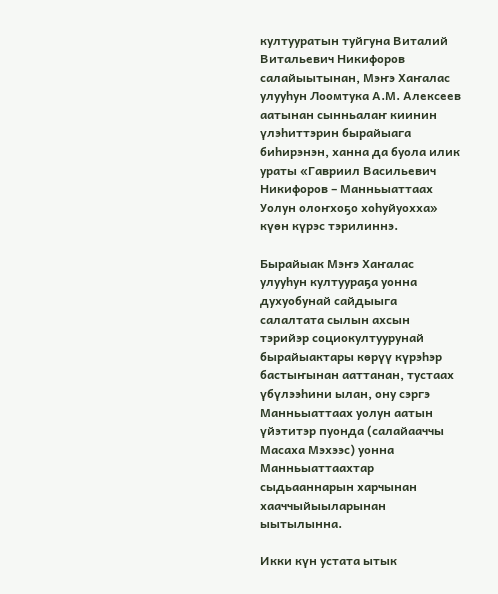култууратын туйгуна Виталий Витальевич Никифоров салайыытынан, Мэҥэ Хаҥалас улууһун Лоомтука А.М. Алексеев аатынан сынньалаҥ киинин үлэһиттэрин бырайыага биһирэнэн, ханна да буола илик ураты «Гавриил Васильевич Никифоров – Манньыаттаах Уолун олоҥхоҕо хоһуйуохха» күөн күрэс тэрилиннэ.

Бырайыак Мэҥэ Хаҥалас улууһун култуураҕа уонна духуобунай сайдыыга салалтата сылын ахсын тэрийэр социокултуурунай бырайыактары көрүү күрэһэр бастыҥынан ааттанан, тустаах үбүлээһини ылан, ону сэргэ Манньыаттаах уолун аатын үйэтитэр пуонда (салайааччы Масаха Мэхээс) уонна Манньыаттаахтар сыдьааннарын харчынан хааччыйыыларынан ыытылынна.

Икки күн устата ытык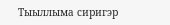Тыыллыма сиригэр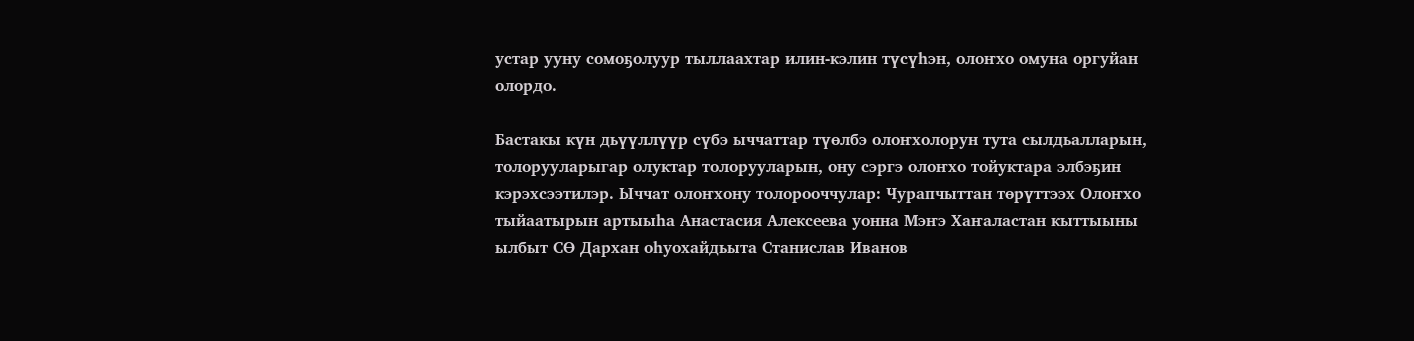устар ууну сомоҕолуур тыллаахтар илин-кэлин түсүһэн, олоҥхо омуна оргуйан олордо.

Бастакы күн дьүүллүүр сүбэ ыччаттар түөлбэ олоҥхолорун тута сылдьалларын, толорууларыгар олуктар толорууларын, ону сэргэ олоҥхо тойуктара элбэҕин кэрэхсээтилэр. Ыччат олоҥхону толорооччулар: Чурапчыттан төрүттээх Олоҥхо тыйаатырын артыыһа Анастасия Алексеева уонна Мэҥэ Хаҥаластан кыттыыны ылбыт СӨ Дархан оһуохайдьыта Станислав Иванов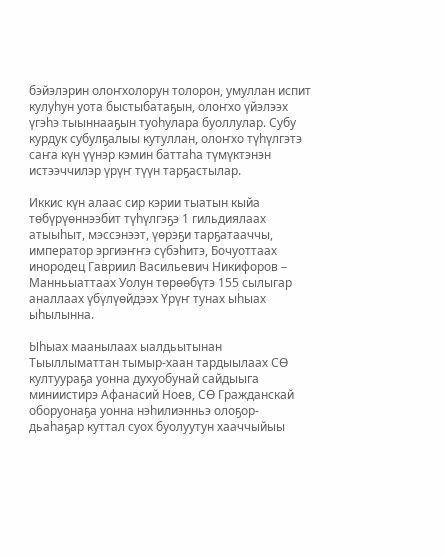бэйэлэрин олоҥхолорун толорон, умуллан испит кулуһун уота быстыбатаҕын, олоҥхо үйэлээх үгэһэ тыыннааҕын туоһулара буоллулар. Субу курдук субулҕалыы кутуллан, олоҥхо түһүлгэтэ саҥа күн үүнэр кэмин баттаһа түмүктэнэн истээччилэр үрүҥ түүн тарҕастылар.

Иккис күн алаас сир кэрии тыатын кыйа төбүрүөннээбит түһүлгэҕэ 1 гильдиялаах атыыһыт, мэссэнээт, үөрэҕи тарҕатааччы, император эргиэҥҥэ сүбэһитэ, Бочуоттаах инородец Гавриил Васильевич Никифоров – Манньыаттаах Уолун төрөөбүтэ 155 сылыгар аналлаах үбүлүөйдээх Үрүҥ тунах ыһыах ыһылынна.

Ыһыах маанылаах ыалдьытынан Тыыллыматтан тымыр-хаан тардыылаах СӨ култуураҕа уонна духуобунай сайдыыга миниистирэ Афанасий Ноев, СӨ Гражданскай оборуонаҕа уонна нэһилиэнньэ олоҕор-дьаһаҕар куттал суох буолуутун хааччыйыы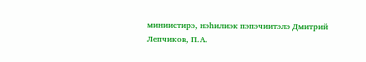миниистирэ, нэһилиэк пэпэчиитэлэ Дмитрий Лепчиков, П.А.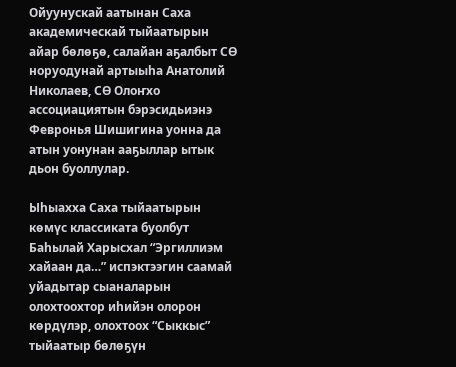Ойуунускай аатынан Саха академическай тыйаатырын айар бөлөҕө, салайан аҕалбыт СӨ норуодунай артыыһа Анатолий Николаев, СӨ Олоҥхо ассоциациятын бэрэсидьиэнэ Февронья Шишигина уонна да атын уонунан ааҕыллар ытык дьон буоллулар.

Ыһыахха Саха тыйаатырын көмүс классиката буолбут Баһылай Харысхал “Эргиллиэм хайаан да…” испэктээгин саамай уйадытар сыаналарын олохтоохтор иһийэн олорон көрдүлэр, олохтоох “Сыккыс” тыйаатыр бөлөҕүн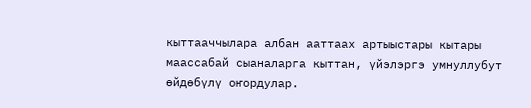кыттааччылара албан ааттаах артыыстары кытары маассабай сыаналарга кыттан, үйэлэргэ умнуллубут өйдөбүлү оҥордулар.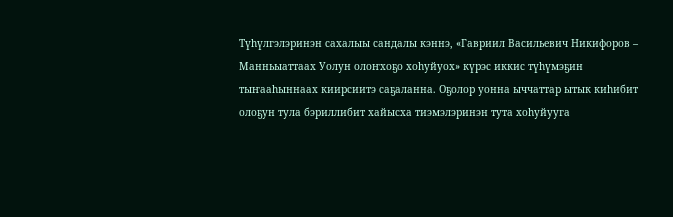Түһүлгэлэринэн сахалыы сандалы кэннэ, «Гавриил Васильевич Никифоров – Манньыаттаах Уолун олоҥхоҕо хоһуйуох» күрэс иккис түһүмэҕин тыҥааһыннаах киирсиитэ саҕаланна. Оҕолор уонна ыччаттар ытык киһибит олоҕун тула бэриллибит хайысха тиэмэлэринэн тута хоһуйууга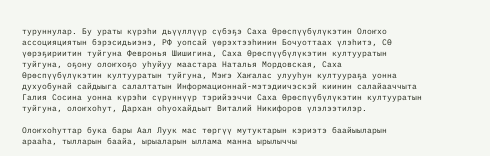туруннулар. Бу ураты күрэһи дьүүллүүр сүбэҕэ Саха Өрөспүүбүлүкэтин Олоҥхо ассоцияциятын бэрэсидьиэнэ, РФ уопсай үөрэхтээһинин Бочуоттаах үлэһитэ, СӨ үөрэҕириитин туйгуна Февронья Шишигина, Саха Өрөспүүбүлүкэтин култууратын туйгуна, оҕону олоҥхоҕо уһуйуу маастара Наталья Мордовская, Саха Өрөспүүбүлүкэтин култууратын туйгуна, Мэҥэ Хаҥалас улууһун култуураҕа уонна духуобунай сайдыыга салалтатын Информационнай-мэтэдиичэскэй киинин салайааччыта Галия Сосина уонна күрэһи сүрүннүүр тэрийээччи Саха Өрөспүүбүлүкэтин култууратын туйгуна, олоҥхоһут, Дархан оһуохайдьыт Виталий Никифоров үлэлээтилэр.

Олоҥхоһуттар бука бары Аал Луук мас төргүү мутуктарын кэриэтэ баайыыларын арааһа, тылларын баайа, ырыаларын ыллама манна ырылыччы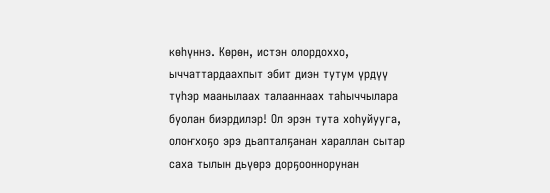көһүннэ. Көрөн, истэн олордоххо, ыччаттардаахпыт эбит диэн тутум үрдүү түһэр маанылаах талааннаах таһыччылара буолан биэрдилэр! Ол эрэн тута хоһуйууга, олоҥхоҕо эрэ дьапталҕанан хараллан сытар саха тылын дьүөрэ дорҕооннорунан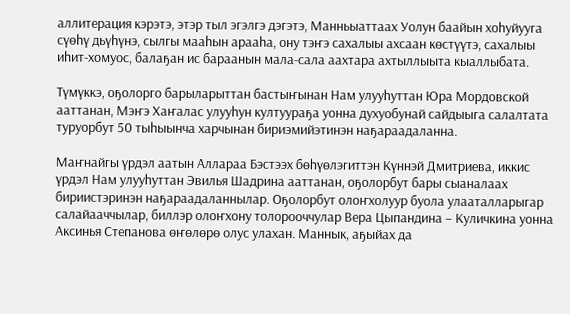аллитерация кэрэтэ, этэр тыл эгэлгэ дэгэтэ, Манньыаттаах Уолун баайын хоһуйууга сүөһү дьүһүнэ, сылгы мааһын арааһа, ону тэҥэ сахалыы ахсаан көстүүтэ, сахалыы иһит-хомуос, балаҕан ис бараанын мала-сала аахтара ахтыллыыта кыаллыбата.

Түмүккэ, оҕолорго барыларыттан бастыҥынан Нам улууһуттан Юра Мордовской ааттанан, Мэҥэ Хаҥалас улууһун култуураҕа уонна духуобунай сайдыыга салалтата туруорбут 50 тыһыынча харчынан бириэмийэтинэн наҕараадаланна.

Маҥнайгы үрдэл аатын Аллараа Бэстээх бөһүөлэгиттэн Күннэй Дмитриева, иккис үрдэл Нам улууһуттан Эвилья Шадрина ааттанан, оҕолорбут бары сыаналаах бириистэринэн наҕараадаланнылар. Оҕолорбут олоҥхолуур буола улааталларыгар салайааччылар, биллэр олоҥхону толорооччулар Вера Цыпандина – Куличкина уонна Аксинья Степанова өҥөлөрө олус улахан. Маннык, аҕыйах да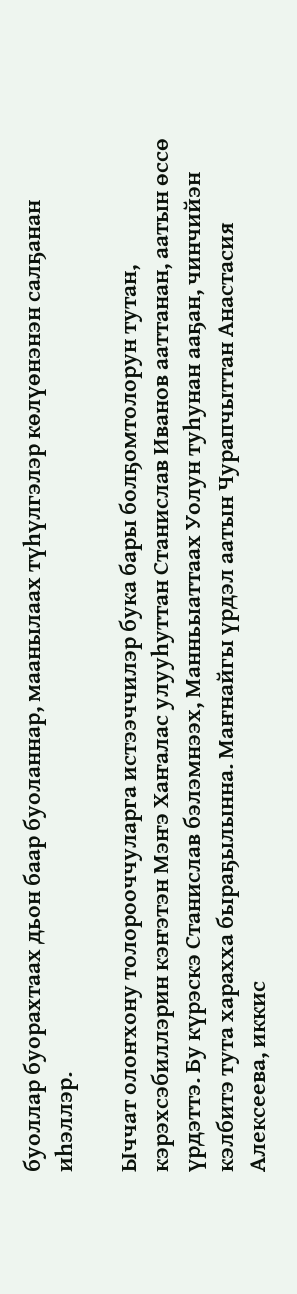буоллар буорахтаах дьон баар буоланнар, маанылаах түһүлгэлэр көлүөнэнэн салҕанан иһэллэр.

Ыччат олоҥхону толорооччуларга истээччилэр бука бары болҕомтолорун тутан, кэрэхсэбиллэрин кэҥэтэн Мэҥэ Хаҥалас улууһуттан Станислав Иванов ааттанан, аатын өссө үрдэттэ. Бу күрэскэ Станислав бэлэмнээх, Манньыаттаах Уолун туһунан ааҕан, чинчийэн кэлбитэ тута харахха быраҕылынна. Маҥнайгы үрдэл аатын Чурапчыттан Анастасия Алексеева, иккис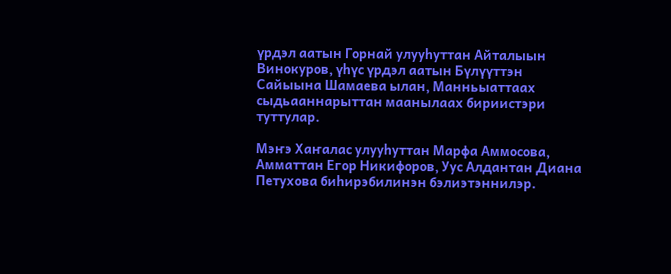үрдэл аатын Горнай улууһуттан Айталыын Винокуров, үһүс үрдэл аатын Бүлүүттэн Сайыына Шамаева ылан, Манньыаттаах сыдьааннарыттан маанылаах бириистэри туттулар.

Мэҥэ Хаҥалас улууһуттан Марфа Аммосова, Амматтан Егор Никифоров, Уус Алдантан Диана Петухова биһирэбилинэн бэлиэтэннилэр.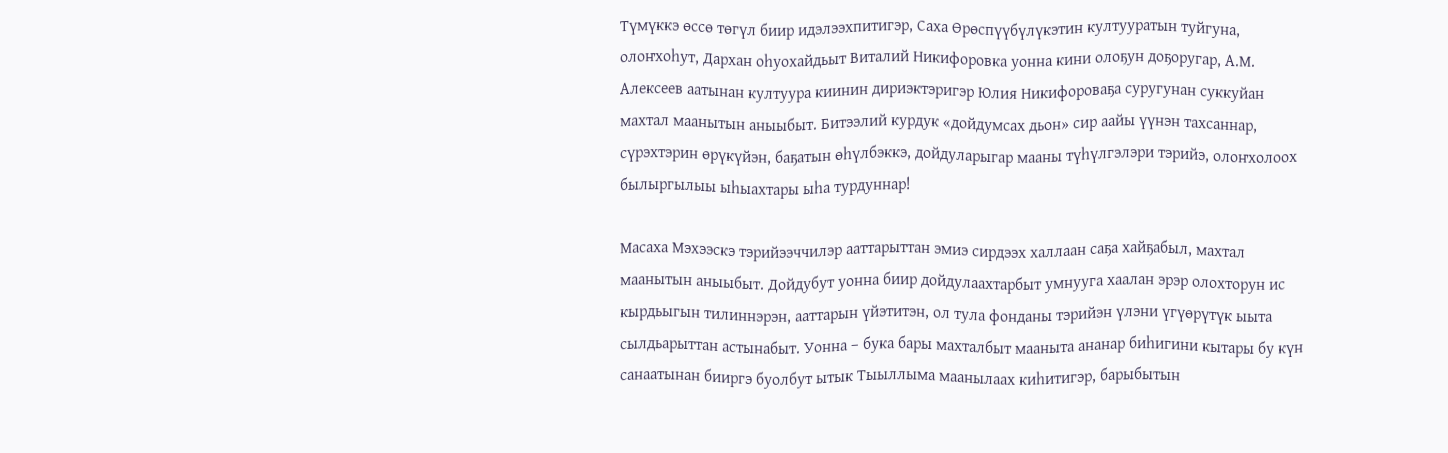Түмүккэ өссө төгүл биир идэлээхпитигэр, Саха Өрөспүүбүлүкэтин култууратын туйгуна, олоҥхоһут, Дархан оһуохайдьыт Виталий Никифоровка уонна кини олоҕун доҕоругар, А.М. Алексеев аатынан култуура киинин дириэктэригэр Юлия Никифороваҕа суругунан суккуйан махтал маанытын аныыбыт. Битээлий курдук «дойдумсах дьон» сир аайы үүнэн тахсаннар, сүрэхтэрин өрүкүйэн, баҕатын өһүлбэккэ, дойдуларыгар мааны түһүлгэлэри тэрийэ, олоҥхолоох былыргылыы ыһыахтары ыһа турдуннар!

Масаха Мэхээскэ тэрийээччилэр ааттарыттан эмиэ сирдээх халлаан саҕа хайҕабыл, махтал маанытын аныыбыт. Дойдубут уонна биир дойдулаахтарбыт умнууга хаалан эрэр олохторун ис кырдьыгын тилиннэрэн, ааттарын үйэтитэн, ол тула фонданы тэрийэн үлэни үгүөрүтүк ыыта сылдьарыттан астынабыт. Уонна ‒ бука бары махталбыт мааныта ананар биһигини кытары бу күн санаатынан бииргэ буолбут ытык Тыыллыма маанылаах киһитигэр, барыбытын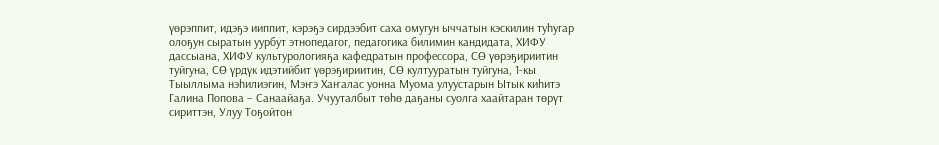үөрэппит, идэҕэ ииппит, кэрэҕэ сирдээбит саха омугун ыччатын кэскилин туһугар олоҕун сыратын уурбут этнопедагог, педагогика билимин кандидата, ХИФУ дассыана, ХИФУ культурологияҕа кафедратын профессора, СӨ үөрэҕириитин туйгуна, СӨ үрдүк идэтийбит үөрэҕириитин, СӨ култууратын туйгуна, 1-кы Тыыллыма нэһилиэгин, Мэҥэ Хаҥалас уонна Муома улуустарын Ытык киһитэ Галина Попова – Санаайаҕа. Учууталбыт төһө даҕаны суолга хаайтаран төрүт сириттэн, Улуу Тоҕойтон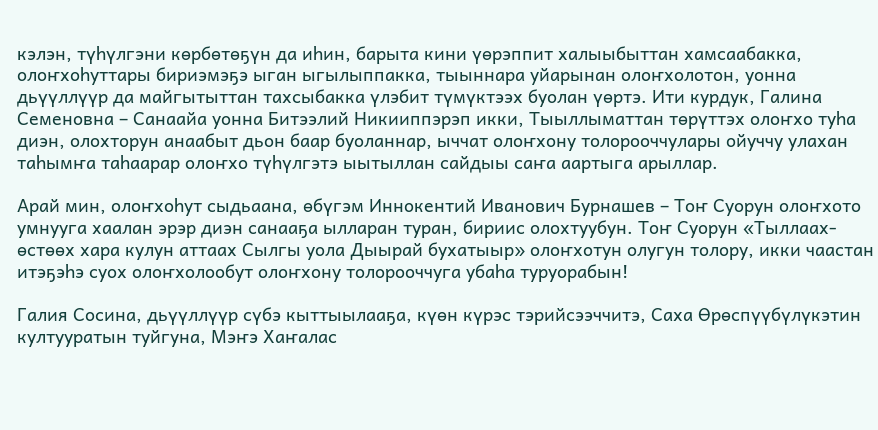кэлэн, түһүлгэни көрбөтөҕүн да иһин, барыта кини үөрэппит халыыбыттан хамсаабакка, олоҥхоһуттары бириэмэҕэ ыган ыгылыппакка, тыыннара уйарынан олоҥхолотон, уонна дьүүллүүр да майгытыттан тахсыбакка үлэбит түмүктээх буолан үөртэ. Ити курдук, Галина Семеновна – Санаайа уонна Битээлий Никииппэрэп икки, Тыыллыматтан төрүттэх олоҥхо туһа диэн, олохторун анаабыт дьон баар буоланнар, ыччат олоҥхону толорооччулары ойуччу улахан таһымҥа таһаарар олоҥхо түһүлгэтэ ыытыллан сайдыы саҥа аартыга арыллар.

Арай мин, олоҥхоһут сыдьаана, өбүгэм Иннокентий Иванович Бурнашев – Тоҥ Суорун олоҥхото умнууга хаалан эрэр диэн санааҕа ылларан туран, бириис олохтуубун. Тоҥ Суорун «Тыллаах-өстөөх хара кулун аттаах Сылгы уола Дыырай бухатыыр» олоҥхотун олугун толору, икки чаастан итэҕэһэ суох олоҥхолообут олоҥхону толорооччуга убаһа туруорабын!

Галия Сосина, дьүүллүүр сүбэ кыттыылааҕа, күөн күрэс тэрийсээччитэ, Саха Өрөспүүбүлүкэтин култууратын туйгуна, Мэҥэ Хаҥалас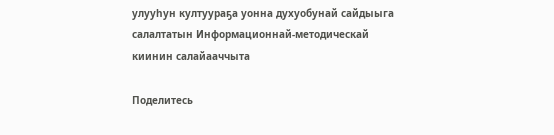улууһун култуураҕа уонна духуобунай сайдыыга салалтатын Информационнай-методическай киинин салайааччыта

Поделитесь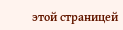этой страницей